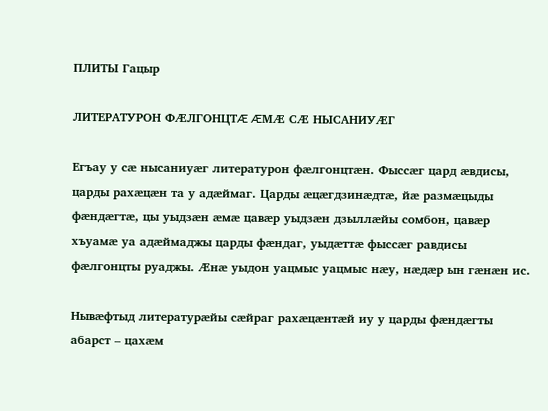ПЛИТЫ Гацыр

ЛИТЕРАТУРОН ФÆЛГОНЦТÆ ÆМÆ СÆ НЫСАНИУÆГ

Егъау у сӕ нысаниуӕг литературон фӕлгонцтӕн. Фыссӕг цард ӕвдисы, царды рахӕцӕн та у адӕймаг. Царды ӕцӕгдзинӕдтӕ, йӕ размӕцыды фӕндӕгтӕ, цы уыдзӕн ӕмӕ цавæр уыдзӕн дзыллӕйы сомбон, цавæр хъуамӕ уа адӕймаджы царды фӕндаг, уыдӕттæ фыссӕг равдисы фӕлгонцты руаджы. Ӕнӕ уыдон уацмыс уацмыс нӕу, нӕдӕр ын гӕнӕн ис.

Нывӕфтыд литературӕйы сӕйраг рахӕцӕнтӕй иу у царды фӕндӕгты абарст – цахӕм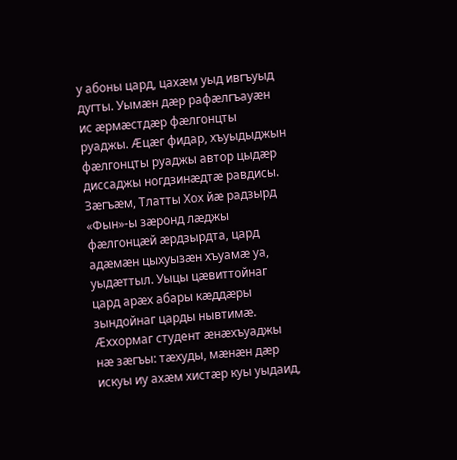у абоны цард, цахӕм уыд ивгъуыд дугты. Уымӕн дӕр рафӕлгъауӕн ис ӕрмӕстдӕр фӕлгонцты руаджы. Æцӕг фидар, хъуыдыджын фӕлгонцты руаджы автор цыдӕр диссаджы ногдзинӕдтӕ равдисы. Зӕгъӕм, Тлатты Хох йӕ радзырд «Фын»-ы зӕронд лӕджы фӕлгонцӕй ӕрдзырдта, цард адӕмӕн цыхуызӕн хъуамӕ уа, уыдӕттыл. Уыцы цӕвиттойнаг цард арӕх абары кӕддӕры зындойнаг царды нывтимӕ. Ӕххормаг студент ӕнӕхъуаджы нӕ зӕгъы: тӕхуды, мӕнӕн дӕр искуы иу ахӕм хистӕр куы уыдаид,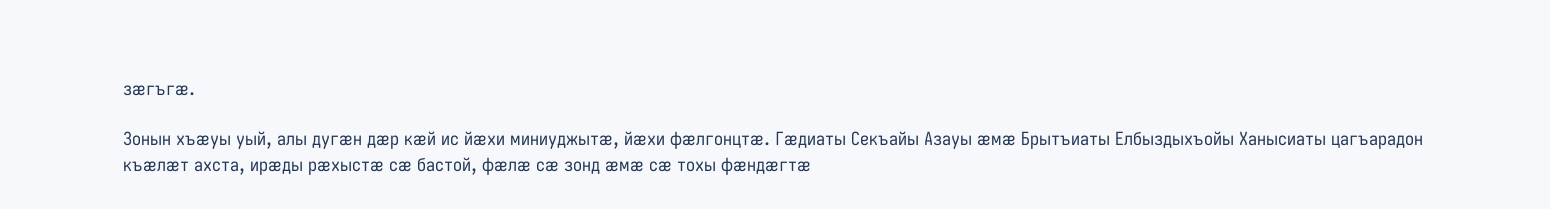зӕгъгӕ.

Зонын хъӕуы уый, алы дугӕн дӕр кӕй ис йӕхи миниуджытӕ, йӕхи фӕлгонцтӕ. Гӕдиаты Секъайы Азауы ӕмӕ Брытъиаты Елбыздыхъойы Ханысиаты цагъарадон къӕлӕт ахста, ирӕды рӕхыстӕ сӕ бастой, фӕлӕ сӕ зонд ӕмӕ сӕ тохы фӕндӕгтӕ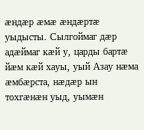ӕндӕр ӕмӕ ӕндӕртӕ уыдысты. Сылгоймаг дӕр адӕймаг кӕй у, царды бартӕ йӕм кӕй хауы, уый Азау нӕма ӕмбӕрста, нӕдӕр ын тохгӕнӕн уыд, уымӕн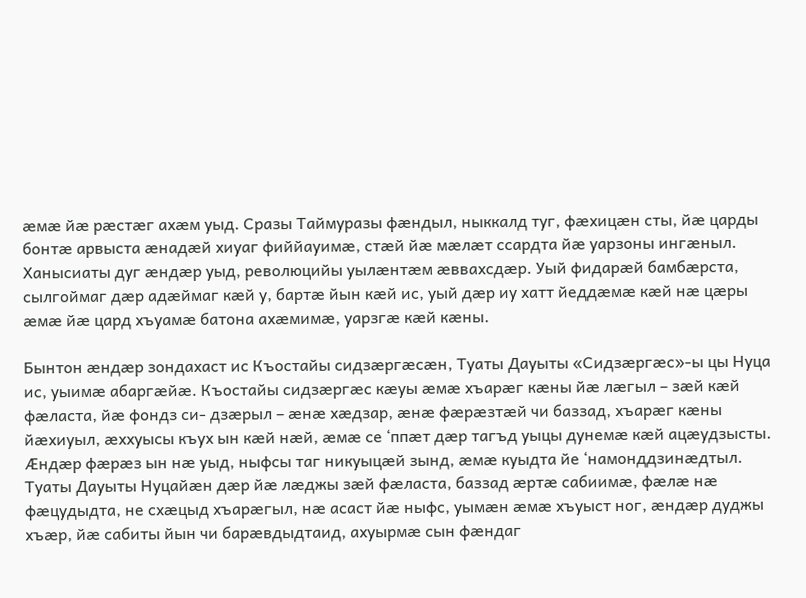ӕмӕ йӕ рӕстӕг ахӕм уыд. Сразы Таймуразы фӕндыл, ныккалд туг, фӕхицӕн сты, йӕ царды бонтӕ арвыста ӕнадӕй хиуаг фиййауимӕ, стӕй йӕ мӕлӕт ссардта йӕ уарзоны ингӕныл. Ханысиаты дуг ӕндӕр уыд, революцийы уылӕнтӕм ӕввахсдӕр. Уый фидарӕй бамбӕрста, сылгоймаг дӕр адӕймаг кӕй у, бартӕ йын кӕй ис, уый дæр иу хатт йеддæмæ кæй нæ цӕры ӕмӕ йӕ цард хъуамӕ батона ахӕмимӕ, уарзгӕ кӕй кӕны.

Бынтон ӕндӕр зондахаст ис Къостайы сидзӕргӕсӕн, Туаты Дауыты «Сидзӕргӕс»-ы цы Нуца ис, уыимӕ абаргӕйӕ. Къостайы сидзӕргӕс кӕуы ӕмӕ хъарӕг кӕны йӕ лӕгыл – зӕй кӕй фӕласта, йӕ фондз си- дзӕрыл – ӕнӕ хӕдзар, ӕнӕ фӕрӕзтӕй чи баззад, хъарӕг кӕны йӕхиуыл, ӕххуысы къух ын кӕй нӕй, ӕмӕ се ‘ппӕт дӕр тагъд уыцы дунемӕ кӕй ацӕудзысты. Ӕндӕр фӕрӕз ын нӕ уыд, ныфсы таг никуыцӕй зынд, ӕмӕ куыдта йе ‘намонддзинӕдтыл. Туаты Дауыты Нуцайӕн дӕр йӕ лӕджы зӕй фӕласта, баззад ӕртӕ сабиимӕ, фӕлӕ нӕ фӕцудыдта, не схӕцыд хъарӕгыл, нӕ асаст йӕ ныфс, уымӕн ӕмӕ хъуыст ног, ӕндӕр дуджы хъӕр, йӕ сабиты йын чи барӕвдыдтаид, ахуырмӕ сын фӕндаг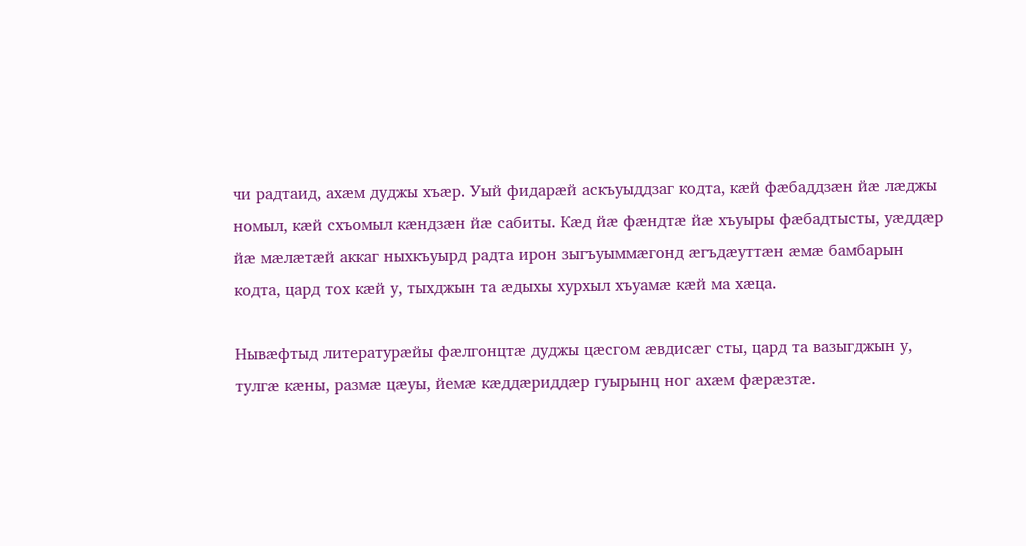чи радтаид, ахӕм дуджы хъӕр. Уый фидарӕй аскъуыддзаг кодта, кæй фӕбаддзӕн йӕ лӕджы номыл, кæй схъомыл кӕндзӕн йӕ сабиты. Кӕд йӕ фӕндтӕ йӕ хъуыры фӕбадтысты, уӕддӕр йӕ мӕлӕтӕй аккаг ныхкъуырд радта ирон зыгъуыммӕгонд ӕгъдӕуттӕн ӕмӕ бамбарын кодта, цард тох кӕй у, тыхджын та ӕдыхы хурхыл хъуамӕ кæй ма хӕца.

Нывӕфтыд литературӕйы фӕлгонцтӕ дуджы цӕсгом ӕвдисӕг сты, цард та вазыгджын у, тулгӕ кӕны, размӕ цӕуы, йемӕ кӕддӕриддӕр гуырынц ног ахæм фæрæзтæ.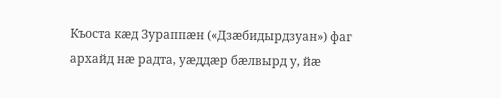Къоста кӕд Зураппӕн («Дзӕбидырдзуан») фаг архайд нӕ радта, уӕддӕр бӕлвырд у, йӕ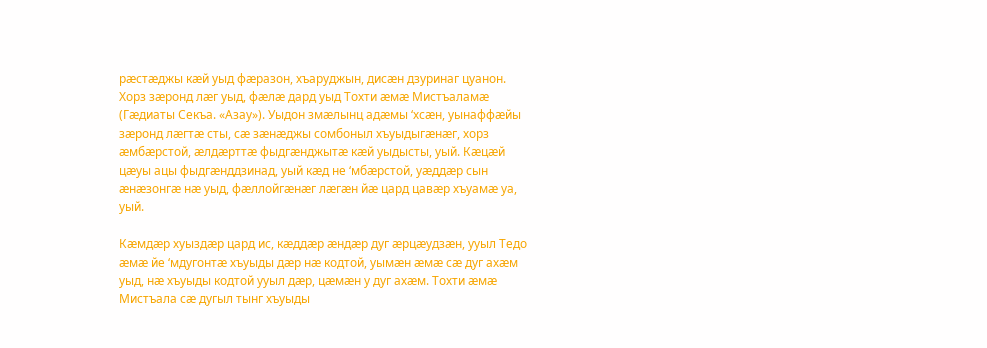рӕстӕджы кӕй уыд фӕразон, хъаруджын, дисӕн дзуринаг цуанон. Хорз зӕронд лӕг уыд, фӕлӕ дард уыд Тохти ӕмӕ Мистъаламӕ (Гӕдиаты Секъа. «Азау»). Уыдон змӕлынц адӕмы ‘хсӕн, уынаффӕйы зӕронд лӕгтӕ сты, сӕ зӕнӕджы сомбоныл хъуыдыгӕнӕг, хорз ӕмбӕрстой, ӕлдӕрттӕ фыдгӕнджытӕ кӕй уыдысты, уый. Кӕцӕй цӕуы ацы фыдгӕнддзинад, уый кӕд не ‘мбӕрстой, уӕддӕр сын ӕнӕзонгӕ нӕ уыд, фӕллойгӕнӕг лӕгӕн йӕ цард цавæр хъуамӕ уа, уый.

Кӕмдӕр хуыздӕр цард ис, кӕддӕр ӕндӕр дуг ӕрцӕудзӕн, ууыл Тедо ӕмӕ йе ‘мдугонтӕ хъуыды дӕр нӕ кодтой, уымӕн ӕмӕ сӕ дуг ахӕм уыд, нӕ хъуыды кодтой ууыл дӕр, цӕмӕн у дуг ахӕм. Тохти ӕмӕ Мистъала сӕ дугыл тынг хъуыды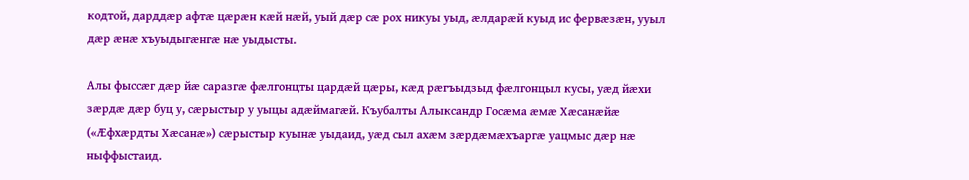кодтой, дарддӕр афтӕ цӕрӕн кӕй нӕй, уый дӕр сӕ рох никуы уыд, ӕлдарӕй куыд ис фервӕзӕн, ууыл дӕр ӕнӕ хъуыдыгӕнгӕ нӕ уыдысты.

Алы фыссӕг дӕр йӕ саразгӕ фӕлгонцты цардӕй цӕры, кӕд рӕгъыдзыд фӕлгонцыл кусы, уӕд йӕхи зӕрдӕ дӕр буц у, сӕрыстыр у уыцы адӕймагӕй. Къубалты Алыксандр Госӕма ӕмӕ Хӕсанӕйӕ («Ӕфхӕрдты Хӕсанӕ») сӕрыстыр куынӕ уыдаид, уӕд сыл ахӕм зӕрдӕмӕхъаргӕ уацмыс дӕр нӕ ныффыстаид.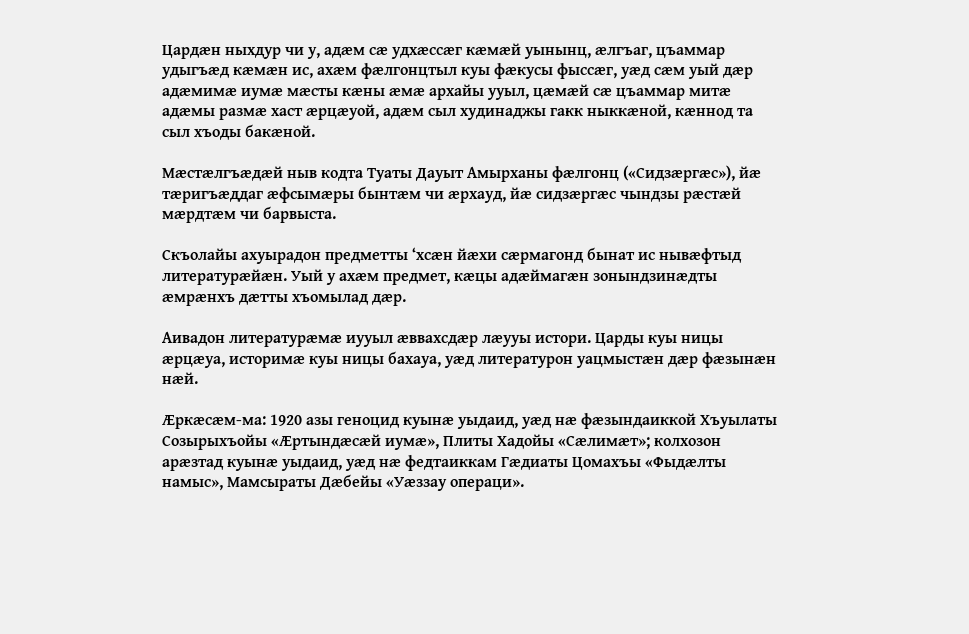Цардӕн ныхдур чи у, адӕм сӕ удхӕссӕг кӕмӕй уынынц, ӕлгъаг, цъаммар удыгъӕд кӕмӕн ис, ахӕм фӕлгонцтыл куы фӕкусы фыссӕг, уӕд сӕм уый дӕр адӕмимӕ иумӕ мӕсты кӕны ӕмӕ архайы ууыл, цӕмӕй сӕ цъаммар митӕ адӕмы размӕ хаст ӕрцӕуой, адӕм сыл худинаджы гакк ныккӕной, кӕннод та сыл хъоды бакӕной.

Мӕстӕлгъӕдӕй ныв кодта Туаты Дауыт Амырханы фӕлгонц («Сидзӕргӕс»), йӕ тӕригъӕддаг ӕфсымӕры бынтӕм чи ӕрхауд, йӕ сидзӕргӕс чындзы рӕстӕй мӕрдтӕм чи барвыста.

Скъолайы ахуырадон предметты ‘хсӕн йӕхи сӕрмагонд бынат ис нывӕфтыд литературӕйӕн. Уый у ахӕм предмет, кӕцы адӕймагӕн зонындзинӕдты ӕмрӕнхъ дӕтты хъомылад дӕр.

Аивадон литературӕмӕ иууыл æввахсдæр лӕууы истори. Царды куы ницы ӕрцӕуа, историмӕ куы ницы бахауа, уӕд литературон уацмыстӕн дӕр фӕзынӕн нӕй.

Ӕркӕсӕм-ма: 1920 азы геноцид куынӕ уыдаид, уӕд нӕ фӕзындаиккой Хъуылаты Созырыхъойы «Ӕртындӕсӕй иумӕ», Плиты Xадойы «Сӕлимӕт»; колхозон арӕзтад куынӕ уыдаид, уӕд нӕ федтаиккам Гӕдиаты Цомахъы «Фыдӕлты намыс», Мамсыраты Дæбейы «Уӕззау операци».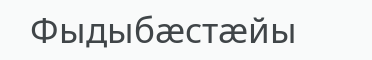Фыдыбæстæйы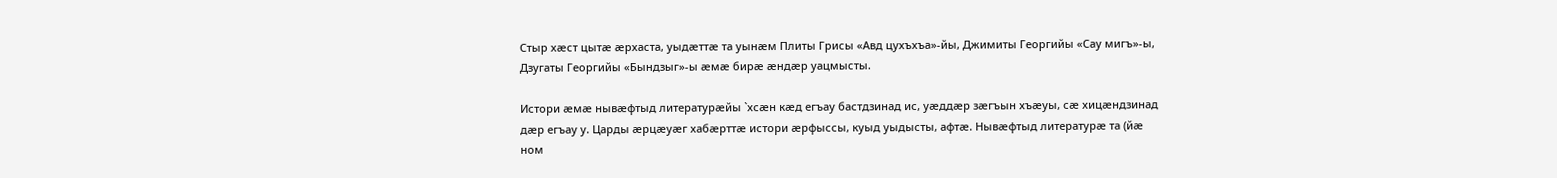Стыр хӕст цытӕ ӕрхаста, уыдӕттæ та уынӕм Плиты Грисы «Авд цухъхъа»-йы, Джимиты Георгийы «Сау мигъ»-ы, Дзугаты Георгийы «Бындзыг»-ы ӕмӕ бирӕ ӕндæр уацмысты.

Истори ӕмӕ нывӕфтыд литературӕйы `хсӕн кӕд егъау бастдзинад ис, уӕддӕр зӕгъын хъӕуы, сӕ хицӕндзинад дӕр егъау у. Царды ӕрцӕуӕг хабӕрттӕ истори æрфыссы, куыд уыдысты, афтӕ. Нывӕфтыд литературӕ та (йӕ ном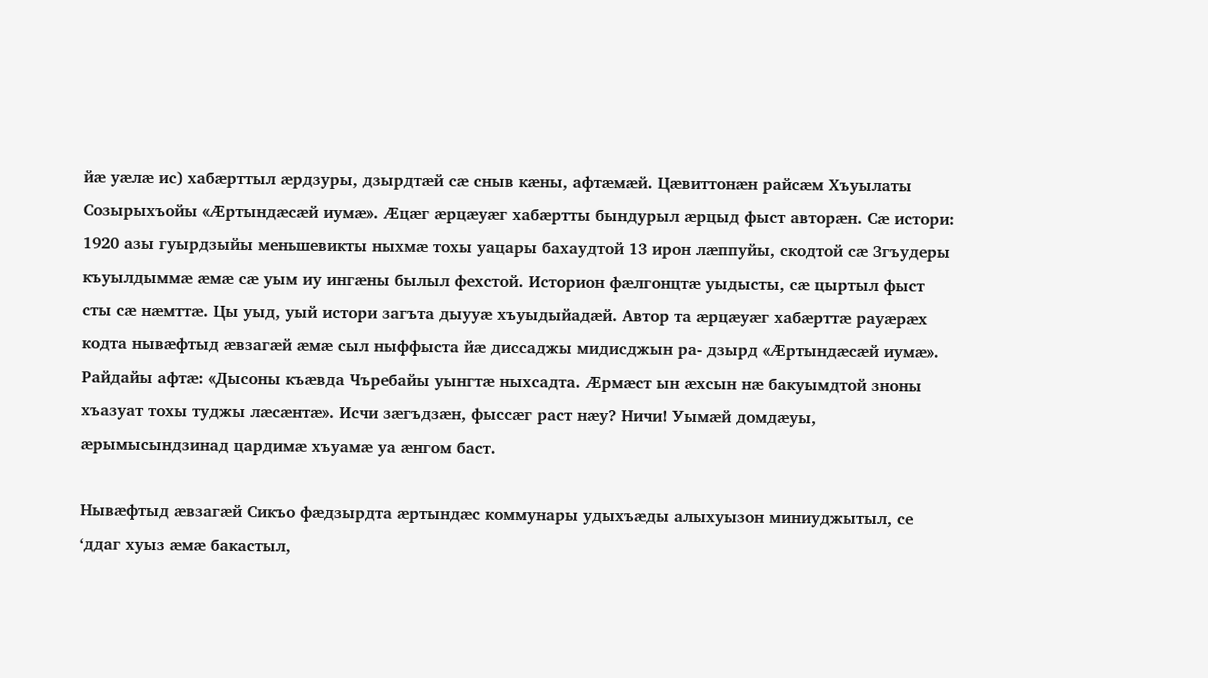йӕ уӕлӕ ис) хабӕрттыл ӕрдзуры, дзырдтӕй сӕ сныв кӕны, афтӕмӕй. Цӕвиттонӕн райсӕм Хъуылаты Созырыхъойы «Ӕртындӕсӕй иумӕ». Ӕцӕг ӕрцӕуӕг хабӕртты бындурыл ӕрцыд фыст авторӕн. Сӕ истори: 1920 азы гуырдзыйы меньшевикты ныхмӕ тохы уацары бахаудтой 13 ирон лӕппуйы, скодтой сӕ Згъудеры къуылдыммӕ ӕмӕ сӕ уым иу ингӕны былыл фехстой. Историон фӕлгонцтӕ уыдысты, сӕ цыртыл фыст сты сæ нæмттæ. Цы уыд, уый истори загъта дыууӕ хъуыдыйадӕй. Автор та ӕрцӕуӕг хабӕрттæ рауӕрӕх кодта нывӕфтыд ӕвзагӕй ӕмӕ сыл ныффыста йӕ диссаджы мидисджын ра- дзырд «Ӕртындӕсӕй иумӕ». Райдайы афтæ: «Дысоны къӕвда Чъребайы уынгтӕ ныхсадта. Ӕрмӕст ын ӕхсын нӕ бакуымдтой зноны хъазуат тохы туджы лӕсӕнтӕ». Исчи зӕгъдзӕн, фыссæг раст нӕу? Ничи! Уымæй домдӕуы, ӕрымысындзинад цардимӕ хъуамӕ уа ӕнгом баст.

Нывӕфтыд ӕвзагӕй Сикъо фӕдзырдта ӕртындӕс коммунары удыхъӕды алыхуызон миниуджытыл, се ‘ддаг хуыз ӕмӕ бакастыл,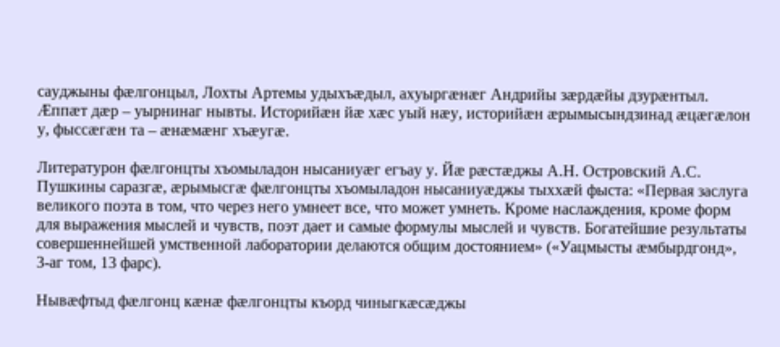сауджыны фӕлгонцыл, Лохты Артемы удыхъӕдыл, ахуыргӕнӕг Андрийы зӕрдӕйы дзурӕнтыл. Ӕппӕт дӕр – уырнинаг нывты. Историйӕн йӕ хӕс уый нӕу, историйӕн ӕрымысындзинад ӕцӕгӕлон у, фыссӕгӕн та – ӕнӕмӕнг хъӕугæ.

Литературон фӕлгонцты хъомыладон нысаниуӕг егъау у. Йӕ рӕстӕджы А.Н. Островский А.С. Пушкины саразгӕ, ӕрымысгӕ фӕлгонцты хъомыладон нысаниуӕджы тыххӕй фыста: «Первая заслуга великого поэта в том, что через него умнеет все, что может умнеть. Кроме наслаждения, кроме форм для выражения мыслей и чувств, поэт дает и самые формулы мыслей и чувств. Богатейшие результаты совершеннейшей умственной лаборатории делаются общим достоянием» («Уацмысты ӕмбырдгонд», 3-аг том, 13 фарс).

Нывӕфтыд фӕлгонц кӕнӕ фӕлгонцты къорд чиныгкӕсӕджы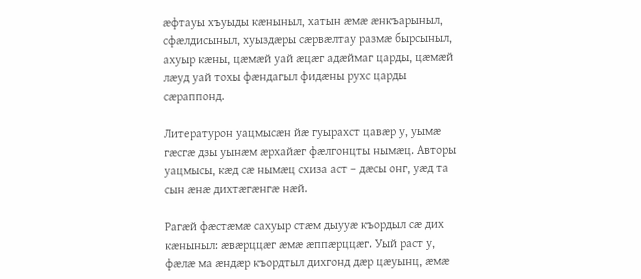ӕфтауы хъуыды кӕныныл, хатын ӕмӕ ӕнкъарыныл, сфӕлдисыныл, хуыздӕры сӕрвӕлтау размӕ бырсыныл, ахуыр кӕны, цӕмӕй уай ӕцӕг адӕймаг царды, цӕмӕй лӕуд уай тохы фӕндагыл фидӕны рухс царды сӕраппонд.

Литературон уацмысӕн йӕ гуырахст цавæр у, уымӕ гӕсгӕ дзы уынӕм ӕрхайӕг фӕлгонцты нымӕц. Авторы уацмысы, кӕд сæ нымӕц схиза аст – дæсы онг, уӕд та сын ӕнӕ дихтӕгӕнгӕ нӕй.

Рагӕй фӕстӕмӕ сахуыр стӕм дыууӕ къордыл сæ дих кӕныныл: ӕвӕрццæг ӕмӕ ӕппӕрццæг. Уый раст у, фӕлӕ ма ӕндӕр къордтыл дихгонд дæр цӕуынц, ӕмӕ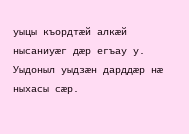уыцы къордтӕй алкӕй нысаниуӕг дӕр егъау у. Уыдоныл уыдзӕн дарддӕр нӕ ныхасы сӕр.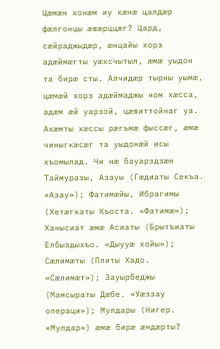Цӕмӕн хонӕм иу кӕнӕ цалдӕр фӕлгонцы ӕвӕрццæг? Цард, сӕйраджыдӕр, ӕнцайы хорз адӕймӕгты уӕхсчытыл, ӕмӕ уыдон та бирӕ сты. Алчидӕр тырны уымӕ, цӕмӕй хорз адӕймаджы ном хӕсса, адӕм ӕй уарзой, цӕвиттойнаг уа. Ахӕмты хӕссы рӕгъмӕ фыссӕг, ӕмӕ чиныгкӕсӕг та уыдонӕй исы хъомылад. Чи нӕ бауарздзӕн Таймуразы, Азауы (Гæдиаты Секъа. «Азау»); Фатимӕйы, Ибрагимы (Хетæгкаты Къоста. «Фатимæ»); Ханысиат ӕмӕ Асиаты (Брытъиаты Елбыздыхъо. «Дыууӕ хойы»); Сӕлимӕты (Плиты Хадо. «Сӕлимӕт»); Зауырбеджы (Мамсыраты Дæбе. «Уӕззау операци»); Мулдары (Нигер. «Мулдар») ӕмӕ бирӕ ӕндæрты?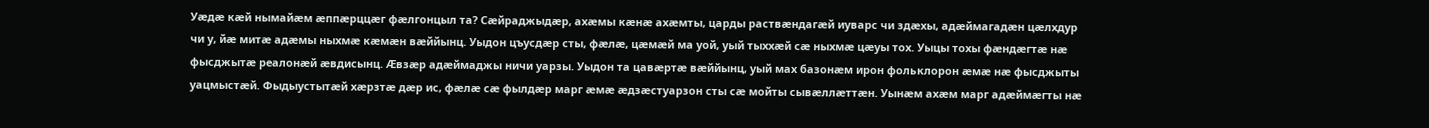Уӕдӕ кӕй нымайӕм ӕппӕрццæг фӕлгонцыл та? Сӕйраджыдӕр, ахӕмы кӕнӕ ахӕмты, царды раствӕндагӕй иуварс чи здӕхы, адӕймагадӕн цæлхдур чи у, йӕ митӕ адӕмы ныхмӕ кӕмӕн вӕййынц. Уыдон цъусдӕр сты, фӕлӕ, цӕмӕй ма уой, уый тыххӕй сӕ ныхмӕ цӕуы тох. Уыцы тохы фӕндӕгтæ нӕ фысджытӕ реалонӕй ӕвдисынц. Ӕвзӕр адӕймаджы ничи уарзы. Уыдон та цавæртӕ вӕййынц, уый мах базонӕм ирон фольклорон ӕмӕ нӕ фысджыты уацмыстӕй. Фыдыустытæй хӕрзтӕ дӕр ис, фӕлӕ сӕ фылдӕр марг ӕмӕ ӕдзӕстуарзон сты сӕ мойты сывӕллӕттӕн. Уынӕм ахӕм марг адӕймӕгты нӕ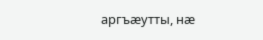аргъӕутты, нӕ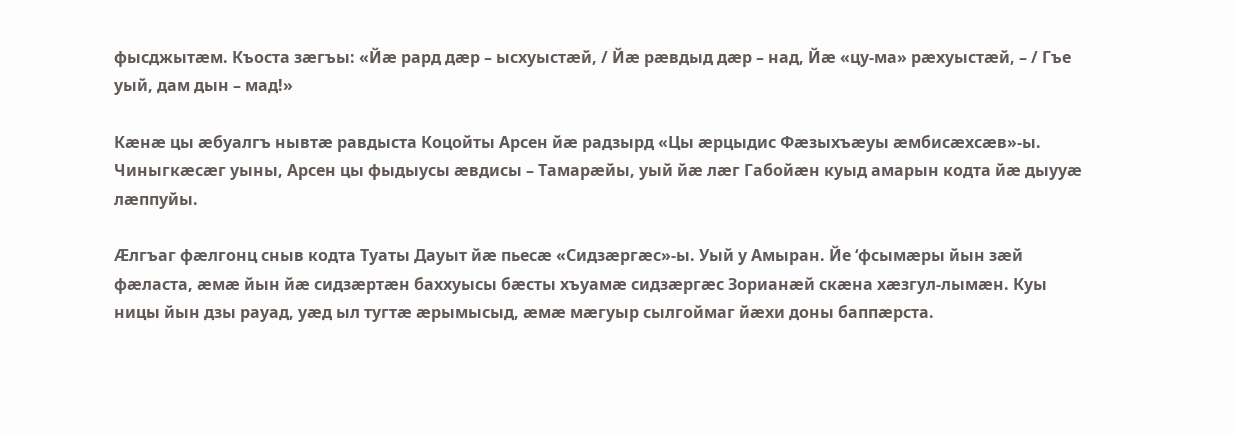фысджытӕм. Къоста зӕгъы: «Йӕ рард дӕр – ысхуыстӕй, / Йӕ рӕвдыд дӕр – над, Йӕ «цу-ма» рӕхуыстӕй, – / Гъе уый, дам дын – мад!»

Кӕнӕ цы æбуалгъ нывтӕ равдыста Коцойты Арсен йӕ радзырд «Цы ӕрцыдис Фӕзыхъӕуы ӕмбисӕхсӕв»-ы. Чиныгкӕсӕг уыны, Арсен цы фыдыусы ӕвдисы – Тамарӕйы, уый йӕ лӕг Габойӕн куыд амарын кодта йӕ дыууӕ лӕппуйы.

Ӕлгъаг фӕлгонц сныв кодта Туаты Дауыт йӕ пьесӕ «Сидзӕргӕс»-ы. Уый у Амыран. Йе ‘фсымӕры йын зӕй фӕласта, æмæ йын йæ сидзӕртӕн баххуысы бӕсты хъуамӕ сидзӕргӕс Зорианӕй скæна хæзгул-лымӕн. Куы ницы йын дзы рауад, уӕд ыл тугтӕ ӕрымысыд, æмæ мæгуыр сылгоймаг йӕхи доны баппӕрста.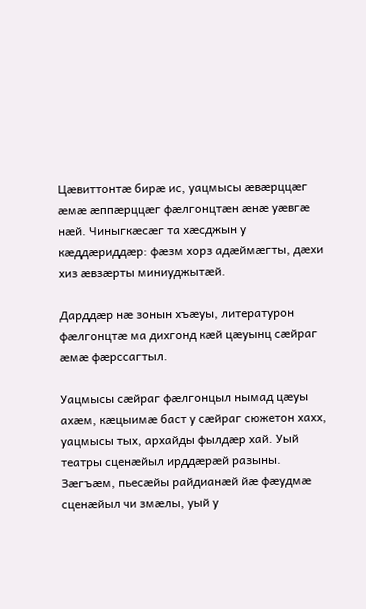Цӕвиттонтӕ бирӕ ис, уацмысы ӕвӕрццæг ӕмӕ ӕппӕрццæг фӕлгонцтӕн ӕнӕ уӕвгӕ нӕй. Чиныгкӕсӕг та хӕсджын у кӕддӕриддӕр: фӕзм хорз адӕймӕгты, дӕхи хиз ӕвзӕрты миниуджытӕй.

Дарддӕр нӕ зонын хъӕуы, литературон фӕлгонцтӕ ма дихгонд кӕй цӕуынц сӕйраг ӕмӕ фӕрссагтыл.

Уацмысы сӕйраг фӕлгонцыл нымад цӕуы ахӕм, кӕцыимӕ баст у сӕйраг сюжетон хахх, уацмысы тых, архайды фылдӕр хай. Уый театры сценӕйыл ирддӕрӕй разыны. Зӕгъӕм, пьесӕйы райдианӕй йӕ фӕудмӕ сценӕйыл чи змӕлы, уый у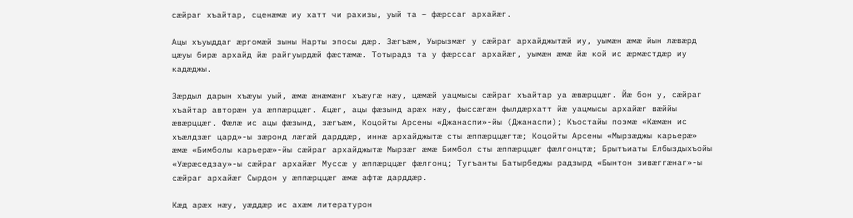сӕйраг хъайтар, сценӕмӕ иу хатт чи рахизы, уый та – фӕрссаг архайӕг.

Ацы хъуыддаг ӕргомӕй зыны Нарты эпосы дӕр. Зӕгъӕм, Уырызмӕг у сӕйраг архайджытӕй иу, уымӕн ӕмӕ йын лӕвӕрд цӕуы бирӕ архайд йӕ райгуырдӕй фӕстӕмӕ. Тотырадз та у фӕрссаг архайӕг, уымӕн ӕмӕ йӕ кой ис ӕрмӕстдӕр иу кадӕджы.

Зӕрдыл дарын хъӕуы уый, æмæ ӕнӕмӕнг хъӕугæ нӕу, цæмæй уацмысы сӕйраг хъайтар уа ӕвӕрццæг. Йӕ бон у, сӕйраг хъайтар авторӕн уа ӕппӕрццæг. Ӕцӕг, ацы фӕзынд арӕх нӕу, фыссӕгӕн фылдӕрхатт йӕ уацмысы архайӕг вӕййы ӕвӕрццæг. Фӕлӕ ис ацы фӕзынд, зӕгъӕм, Коцойты Арсены «Джанаспи»-йы (Джанаспи); Къостайы поэмӕ «Кӕмӕн ис хъӕлдзӕг цард»-ы зӕронд лӕгӕй дарддӕр, иннӕ архайджытӕ сты ӕппӕрццӕгтӕ; Коцойты Арсены «Мырзӕджы карьерӕ» ӕмӕ «Бимболы карьерӕ»-йы сӕйраг архайджытӕ Мырзӕг ӕмӕ Бимбол сты ӕппӕрццæг фӕлгонцтӕ; Брытъиаты Елбыздыхъойы «Уӕрӕседзау»-ы сӕйраг архайӕг Муссӕ у ӕппӕрццæг фæлгонц; Тугъанты Батырбеджы радзырд «Бынтон зивӕггӕнаг»-ы сӕйраг архайӕг Сырдон у ӕппӕрццæг ӕмӕ афтӕ дарддӕр.

Кӕд арӕх нӕу, уӕддӕр ис ахӕм литературон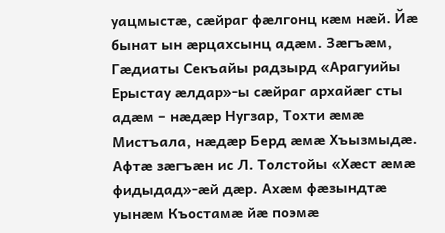уацмыстӕ, сӕйраг фӕлгонц кæм нӕй. Йæ бынат ын ӕрцахсынц адӕм. Зӕгъӕм, Гӕдиаты Секъайы радзырд «Арагуийы Ерыстау ӕлдар»-ы сӕйраг архайӕг сты адӕм – нӕдӕр Нугзар, Тохти ӕмӕ Мистъала, нӕдӕр Берд ӕмӕ Хъызмыдӕ. Афтæ зæгъæн ис Л. Толстойы «Хӕст ӕмӕ фидыдад»-æй дӕр. Ахӕм фӕзындтӕ уынӕм Къостамӕ йӕ поэмӕ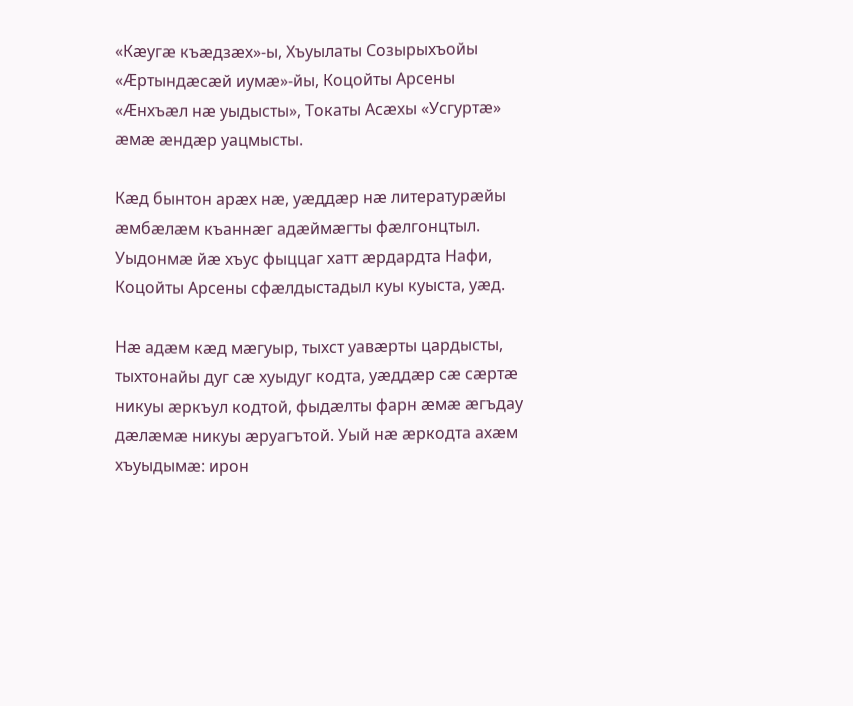«Кӕугӕ къӕдзӕх»-ы, Хъуылаты Созырыхъойы «Ӕртындӕсӕй иумӕ»-йы, Коцойты Арсены «Ӕнхъӕл нӕ уыдысты», Токаты Асӕхы «Усгуртӕ» ӕмӕ ӕндæр уацмысты.

Кӕд бынтон арӕх нӕ, уӕддӕр нӕ литературӕйы ӕмбӕлӕм къаннӕг адӕймӕгты фӕлгонцтыл. Уыдонмӕ йӕ хъус фыццаг хатт ӕрдардта Нафи, Коцойты Арсены сфӕлдыстадыл куы куыста, уӕд.

Нӕ адӕм кӕд мӕгуыр, тыхст уавӕрты цардысты, тыхтонайы дуг сӕ хуыдуг кодта, уӕддӕр сӕ сӕртӕ никуы ӕркъул кодтой, фыдæлты фарн ӕмӕ ӕгъдау дӕлӕмӕ никуы ӕруагътой. Уый нӕ ӕркодта ахӕм хъуыдымӕ: ирон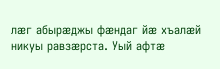лӕг абырӕджы фӕндаг йӕ хъалӕй никуы равзӕрста. Уый афтӕ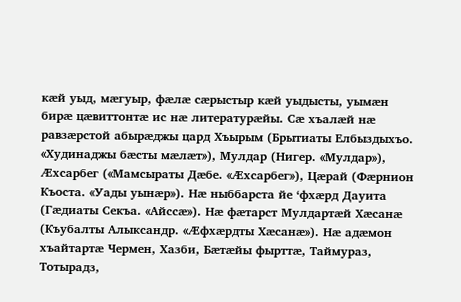кӕй уыд, мӕгуыр, фӕлӕ сӕрыстыр кӕй уыдысты, уымӕн бирӕ цӕвиттонтӕ ис нӕ литературӕйы. Сӕ хъалӕй нӕ равзӕрстой абырӕджы цард Хъырым (Брытиаты Елбыздыхъо. «Худинаджы бӕсты мӕлӕт»), Мулдар (Нигер. «Мулдар»), Ӕхсарбег («Мамсыраты Дæбе. «Ӕхсарбег»), Цӕрай (Фӕрнион Къоста. «Уады уынӕр»). Нӕ ныббарста йе ‘фхӕрд Дауита (Гӕдиаты Секъа. «Айссӕ»). Нӕ фӕтарст Мулдартӕй Хӕсанӕ (Къубалты Алыксандр. «Ӕфхӕрдты Хӕсанӕ»). Нӕ адӕмон хъайтартӕ Чермен, Хазби, Бӕтӕйы фырттӕ, Таймураз, Тотырадз,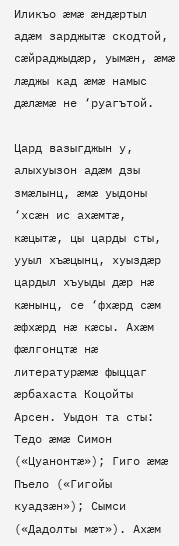Иликъо ӕмӕ ӕндæртыл адæм зарджытӕ скодтой, сӕйраджыдӕр, уымӕн, ӕмӕ лӕджы кад ӕмӕ намыс дӕлӕмӕ не ‘руагътой.

Цард вазыгджын у, алыхуызон адӕм дзы змӕлынц, ӕмӕ уыдоны ‘хсӕн ис ахӕмтӕ, кӕцытӕ, цы царды сты, ууыл хъӕцынц, хуыздӕр цардыл хъуыды дӕр нӕ кӕнынц, се ‘фхӕрд сӕм ӕфхӕрд нӕ кӕсы. Ахӕм фӕлгонцтӕ нӕ литературӕмӕ фыццаг ӕрбахаста Коцойты Арсен. Уыдон та сты: Тедо ӕмӕ Симон («Цуанонтӕ»); Гиго ӕмӕ Пъело («Гигойы куадзӕн»); Сымси («Дадолты мӕт»). Ахӕм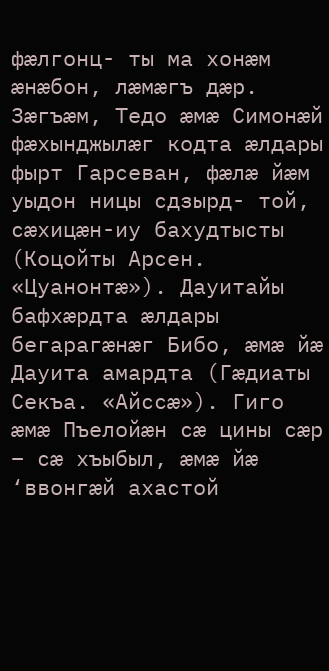фӕлгонц- ты ма хонӕм ӕнӕбон, лæмæгъ дӕр. Зæгъæм, Тедо ӕмӕ Симонӕй фӕхынджылӕг кодта ӕлдары фырт Гарсеван, фӕлӕ йӕм уыдон ницы сдзырд- той, сӕхицӕн-иу бахудтысты (Коцойты Арсен. «Цуанонтӕ»). Дауитайы бафхӕрдта ӕлдары бегарагӕнӕг Бибо, ӕмӕ йӕ Дауита амардта (Гӕдиаты Секъа. «Айссӕ»). Гиго ӕмӕ Пъелойӕн сӕ цины сӕр – сӕ хъыбыл, ӕмӕ йæ ‘ввонгӕй ахастой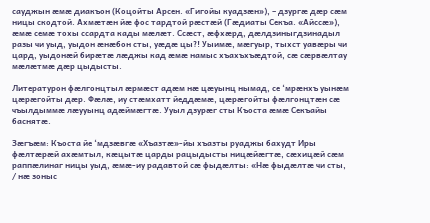сауджын ӕмӕ диакъон (Коцойты Арсен. «Гигойы куадзӕн»), – дзургӕ дӕр сӕм ницы скодтой. Ахмӕтӕн йӕ фос тардтой рӕстӕй (Гӕдиаты Секъа. «Айссӕ»), ӕмӕ семӕ тохы ссардта кады мӕлӕт. Ссӕст, ӕфхӕрд, дӕлдзиныгдзинадыл разы чи уыд, уыдон ӕнӕбон сты, уӕдӕ цы?! Уыимæ, мӕгуыр, тыхст уавӕры чи цард, уыдонæй бирæтæ лӕджы кад ӕмӕ намыс хъахъхъӕдтой, сӕ сӕрвӕлтау мӕлӕтмӕ дӕр цыдысты.

Литературон фӕлгонцтыл ӕрмӕст адӕм нӕ цӕуынц нымад, се ‘мрӕнхъ уынӕм цӕрӕгойты дӕр. Фæлæ, иу стӕмхатт йеддӕмӕ, цӕрӕгойты фӕлгонцтӕн сӕ чъылдыммӕ лӕууынц адӕймӕгтӕ. Ууыл дзурӕг сты Къоста ӕмӕ Секъайы баснятӕ.

Зӕгъӕм: Къоста йе ‘мдзӕвгӕ «Хъазтӕ»-йы хъазты руаджы бахудт Иры фӕлтӕрӕй ахӕмтыл, кӕцытӕ царды рацыдысты ницӕйӕгтӕ, сӕхицӕй сӕм раппӕлинаг ницы уыд, ӕмӕ-иу радавтой сӕ фыдӕлты: «Нӕ фыдӕлтӕ чи сты, / нӕ зоныс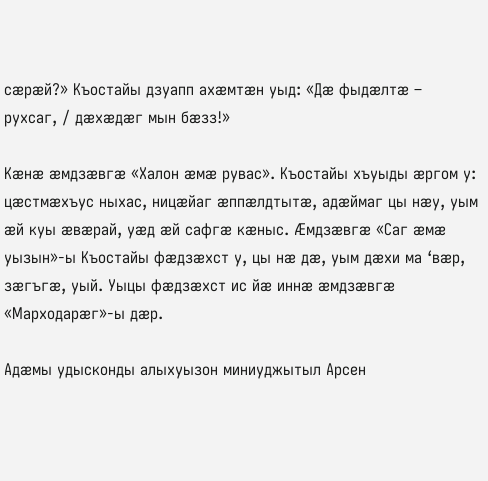сӕрӕй?» Къостайы дзуапп ахӕмтӕн уыд: «Дӕ фыдӕлтӕ – рухсаг, / дӕхӕдӕг мын бӕзз!»

Кӕнӕ ӕмдзӕвгӕ «Халон ӕмӕ рувас». Къостайы хъуыды æргом у: цӕстмӕхъус ныхас, ницӕйаг ӕппӕлдтытӕ, адӕймаг цы нӕу, уым ӕй куы ӕвӕрай, уӕд ӕй сафгӕ кӕныс. Ӕмдзӕвгӕ «Саг ӕмӕ уызын»-ы Къостайы фӕдзӕхст у, цы нӕ дӕ, уым дӕхи ма ‘вӕр, зæгъгæ, уый. Уыцы фӕдзӕхст ис йӕ иннӕ ӕмдзӕвгӕ «Марходарӕг»-ы дӕр.

Адӕмы удысконды алыхуызон миниуджытыл Арсен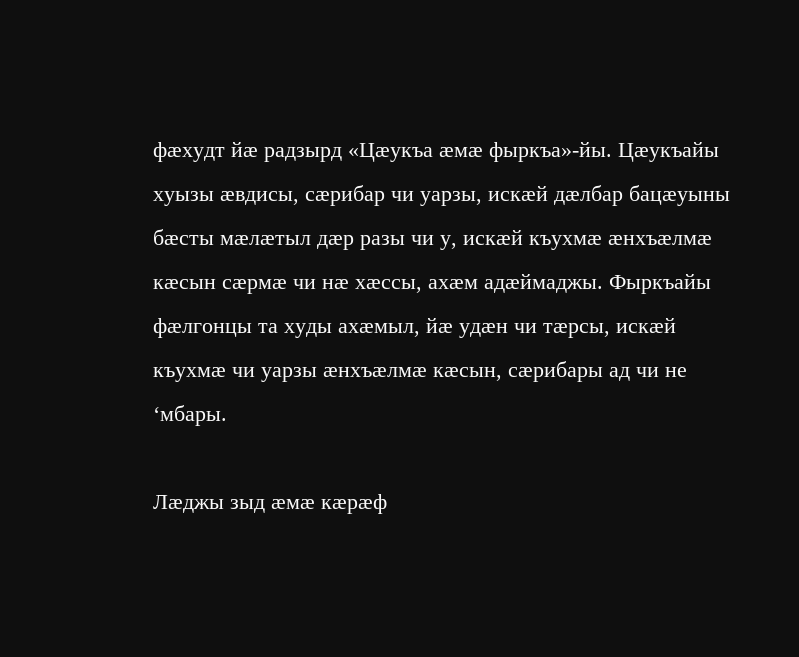фӕхудт йӕ радзырд «Цӕукъа ӕмӕ фыркъа»-йы. Цӕукъайы хуызы ӕвдисы, сӕрибар чи уарзы, искӕй дӕлбар бацӕуыны бӕсты мӕлӕтыл дӕр разы чи у, искӕй къухмӕ ӕнхъӕлмӕ кӕсын сӕрмӕ чи нӕ хӕссы, ахæм адæймаджы. Фыркъайы фӕлгонцы та худы ахӕмыл, йӕ удӕн чи тӕрсы, искӕй къухмӕ чи уарзы ӕнхъӕлмӕ кӕсын, сӕрибары ад чи не ‘мбары.

Лӕджы зыд ӕмӕ кӕрӕф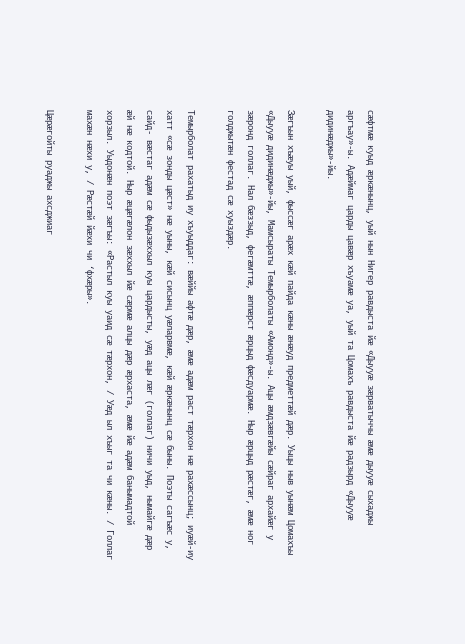сӕфтмӕ куыд ӕркӕнынц, уый нын Нигер равдыста йӕ «Дыууӕ зӕрватыччы ӕмӕ дыууӕ сыхаджы аргъау»-ы. Адӕймаг царды цавæр хъуамӕ уа, уый та Цомахъ равдыста йӕ радзырд «Дыууӕ дидинӕджы»-йы.

Зӕгъын хъӕуы уый, фыссӕг арӕх кӕй пайда кӕны ӕнӕуд предметтӕй дӕр. Уыцы ныв уынӕм Цомахъы «Дыууӕ дидинӕджы»-йы, Мамсыраты Темырболаты «Амонд»-ы. Ацы ӕмдзӕвгӕйы сӕйраг архайӕг у зӕронд голлаг. Нал бӕззыд, фегӕмттӕ, ӕппӕрст ӕрцыд фӕсдуармӕ. Ныр ӕрцыд рӕстӕг, ӕмӕ ног голджытӕн фестад сӕ хуыздӕр.

Темырболат рахатыд иу хъуыддаг: вӕййы афтӕ дӕр, ӕмӕ адӕм раст тӕрхон нӕ рахӕссынц; иуӕй-иу хатт «сӕ зонды цӕст» нӕ уыны, кӕй сисынц уӕларвмӕ, кӕй ӕркӕнынц сӕ быны. Поэты сагъӕс у, сайд- вӕстаг адӕм сӕ фыдызӕххыл куы цардысты, уӕд ацы лӕг (голлаг) ничи уыд, нымайгӕ дӕр ӕй нӕ кодтой. Ныр ӕцӕгӕлон зӕххыл йӕ сӕрмӕ алцы дӕр æрхаста, ӕмӕ йӕ адӕм банымадтой хорзыл. Уыдонӕн поэт зӕгъы: «Растыл куы уаид сӕ тӕрхон, / Уӕд ыл хъыг та чи кӕны. / Голлаг махӕн нӕхи у, / Рӕстӕй йӕхи чи ‘фхӕры».

Цӕрӕгойты руаджы ахсджиаг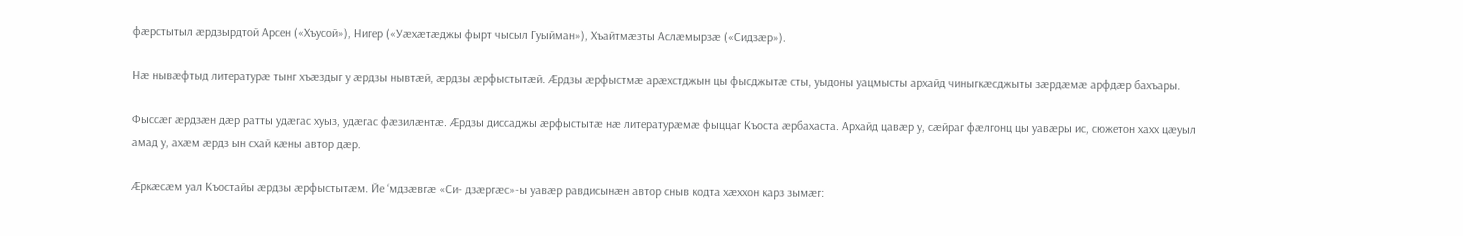фæрстытыл ӕрдзырдтой Арсен («Хъусой»), Нигер («Уӕхӕтӕджы фырт чысыл Гуыйман»), Хъайтмӕзты Аслæмырзæ («Сидзӕр»).

Нӕ нывӕфтыд литературӕ тынг хъӕздыг у ӕрдзы нывтӕй, ӕрдзы æрфыстытӕй. Ӕрдзы æрфыстмӕ арӕхстджын цы фысджытӕ сты, уыдоны уацмысты архайд чиныгкӕсджыты зӕрдӕмӕ арфдӕр бахъары.

Фыссӕг ӕрдзӕн дӕр ратты удӕгас хуыз, удæгас фӕзилӕнтӕ. Ӕрдзы диссаджы æрфыстытӕ нӕ литературæмæ фыццаг Къоста æрбахаста. Архайд цавæр у, сӕйраг фӕлгонц цы уавӕры ис, сюжетон хахх цӕуыл амад у, ахӕм ӕрдз ын схай кӕны автор дӕр.

Ӕркӕсӕм уал Къостайы ӕрдзы æрфыстытӕм. Йе ‘мдзӕвгӕ «Си- дзӕргӕс»-ы уавӕр равдисынӕн автор сныв кодта хӕххон карз зымӕг: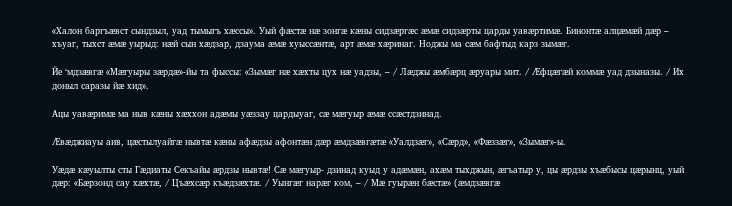«Халон баргъӕвст сындзыл, уад тымыгъ хӕссы». Уый фӕстӕ нӕ зонгӕ кӕны сидзӕргӕс ӕмӕ сидзӕрты царды уавӕртимӕ. Бинонтӕ алцӕмӕй дӕр – хъуаг, тыхст ӕмӕ уырыд: нӕй сын хӕдзар, дзаума ӕмӕ хуыссӕнтӕ, арт ӕмӕ хӕринаг. Ноджы ма сӕм бафтыд карз зымӕг.

Йе ‘мдзӕвгӕ «Мӕгуыры зӕрдӕ»-йы та фыссы: «Зымӕг нӕ хӕхты цух нӕ уадзы, – / Лӕджы ӕмбӕрц ӕруары мит. / Ӕфцӕгӕй коммӕ уад дзыназы. / Их доныл саразы йӕ хид».

Ацы уавӕримӕ ма ныв кӕны хӕххон адӕмы уӕззау цардыуаг, сӕ мӕгуыр ӕмӕ ссӕстдзинад.

Æвæджиауы аив, цæстылуайгæ нывтæ кæны афӕдзы афонтӕн дæр æмдзæвгæтæ «Уалдзæг», «Сæрд», «Фæззæг», «Зымæг»-ы.

Уӕдæ кӕуылты сты Гæдиаты Секъайы ӕрдзы нывтӕ! Сӕ мӕгуыр- дзинад куыд у адӕмӕн, ахӕм тыхджын, ӕгъатыр у, цы ӕрдзы хъӕбысы цӕрынц, уый дӕр: «Бӕрзонд сау хӕхтӕ, / Цъӕхсæр къӕдзӕхтӕ. / Уынгӕг нарӕг ком, – / Мӕ гуырӕн бӕстӕ» (æмдзæвгæ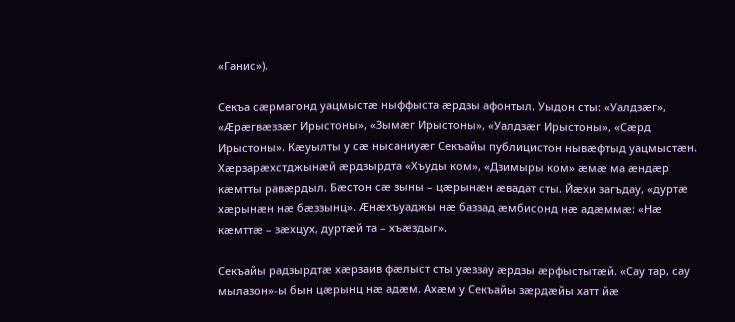«Ганис»).

Секъа сӕрмагонд уацмыстӕ ныффыста ӕрдзы афонтыл. Уыдон сты: «Уалдзӕг», «Ӕрӕгвӕззӕг Ирыстоны», «Зымӕг Ирыстоны», «Уалдзӕг Ирыстоны», «Сӕрд Ирыстоны». Кӕуылты у сӕ нысаниуӕг Секъайы публицистон нывӕфтыд уацмыстӕн. Хӕрзарӕхстджынӕй ӕрдзырдта «Хъуды ком», «Дзимыры ком» ӕмӕ ма ӕндӕр кӕмтты равӕрдыл. Бӕстон сӕ зыны – цӕрынӕн æвадат сты. Йӕхи загъдау, «дуртӕ хӕрынӕн нӕ бӕззынц». Ӕнӕхъуаджы нӕ баззад ӕмбисонд нӕ адӕммӕ: «Нӕ кӕмттӕ – зӕхцух, дуртӕй та – хъӕздыг».

Секъайы радзырдтӕ хӕрзаив фӕлыст сты уӕззау ӕрдзы æрфыстытӕй. «Сау тар, сау мылазон»-ы бын цӕрынц нӕ адӕм. Ахӕм у Секъайы зӕрдӕйы хатт йӕ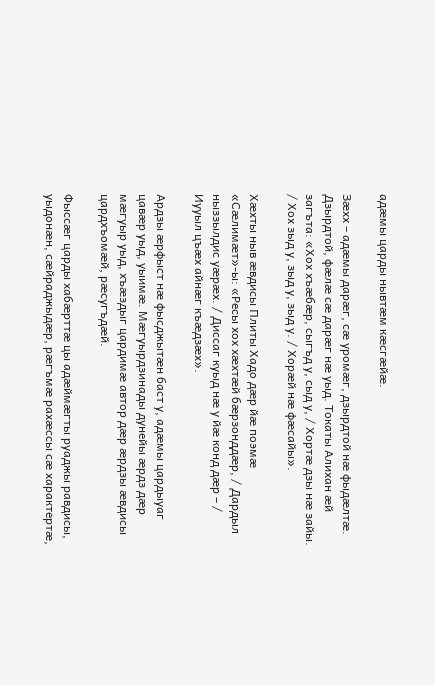адӕмы царды нывтӕм кӕсгӕйӕ.

Зӕхх – адӕмы дарӕг, сӕ уромӕг, дзырдтой нӕ фыдӕлтӕ. Дзырдтой, фӕлӕ сӕ дарӕг нӕ уыд. Токаты Алихан ӕй загъта: «Хох хъӕбӕр, сыгъд у, сыд у, / Хортӕ дзы нӕ зайы. / Хох зыд у, зыд у, зыд у. / Хорӕй нӕ фӕсайы».

Хӕхты ныв æвдисы Плиты Хадо дӕр йӕ поэмӕ «Сӕлимӕт»-ы: «Ресы хох хӕхтӕй бӕрзонддӕр, / Дардыл ныззылдис уӕрӕх. / Диссаг куыд нӕ у йӕ конд дӕр – / Иууыл цъӕх айнӕг къӕдзӕх».

Ардзы æрфыст нӕ фысджытӕн баст у, адӕмы цардыуаг цавæр уыд, уыимӕ. Мӕгуырдзинады дунейы ӕрдз дӕр мӕгуыр уыд, хъӕздыг цардимӕ автор дӕр ӕрдзы ӕвдисы цардхъомӕй, рӕсугъдӕй.

Фыссӕг царды хабӕрттӕ цы адӕймӕгты руаджы равдисы, уыдонӕн, сӕйраджыдӕр, рӕгъмӕ рахӕссы сӕ характертæ,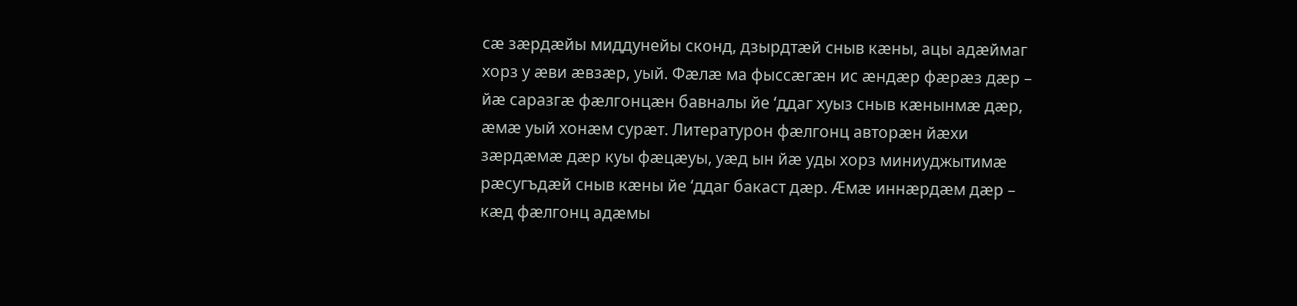сӕ зӕрдӕйы миддунейы сконд, дзырдтӕй сныв кӕны, ацы адӕймаг хорз у ӕви ӕвзӕр, уый. Фӕлӕ ма фыссӕгӕн ис ӕндӕр фӕрӕз дӕр – йӕ саразгӕ фӕлгонцӕн бавналы йе ‘ддаг хуыз сныв кӕнынмӕ дӕр, æмæ уый хонӕм сурӕт. Литературон фӕлгонц авторӕн йӕхи зӕрдӕмӕ дӕр куы фӕцӕуы, уӕд ын йӕ уды хорз миниуджытимӕ рӕсугъдӕй сныв кӕны йе ‘ддаг бакаст дӕр. Ӕмӕ иннӕрдӕм дӕр – кӕд фӕлгонц адӕмы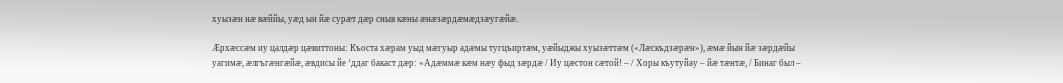хуызӕн нӕ вӕййы, уӕд ын йӕ сурӕт дӕр сныв кӕны ӕнӕзӕрдӕмӕдзӕугӕйӕ.

Ӕрхӕссӕм иу цалдӕр цӕвиттоны: Къоста хӕрам уыд мӕгуыр адӕмы тугцъиртӕм, уӕйыджы хуызӕттӕм («Лӕскъдзӕрӕн»), ӕмӕ йын йӕ зӕрдӕйы уагимӕ, ӕлгъгӕнгӕйӕ, ӕвдисы йе ‘ддаг бакаст дӕр: «Адӕммӕ кӕм нӕу фыд зӕрдӕ / Иу цӕстон сӕтой! – / Хоры къутуйау – йӕ тӕнтӕ, / Бинаг был –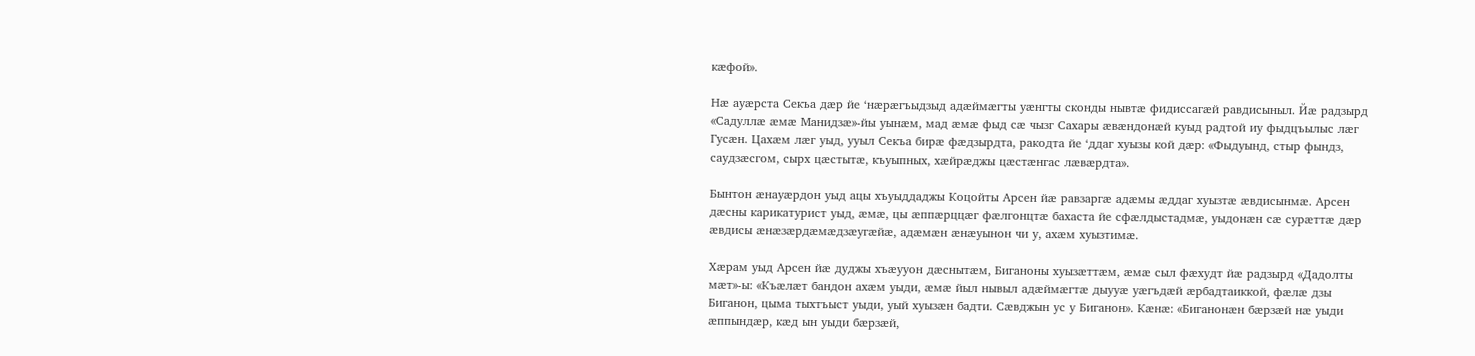кӕфой».

Нӕ ауӕрста Секъа дӕр йе ‘нӕрӕгъыдзыд адӕймӕгты уӕнгты сконды нывтӕ фидиссагӕй равдисыныл. Йӕ радзырд «Садуллӕ ӕмӕ Манидзӕ»-йы уынӕм, мад ӕмӕ фыд сӕ чызг Сахары ӕвӕндонӕй куыд радтой иу фыдцъылыс лӕг Гусӕн. Цахӕм лӕг уыд, ууыл Секъа бирӕ фӕдзырдта, ракодта йе ‘ддаг хуызы кой дӕр: «Фыдуынд, стыр фындз, саудзӕсгом, сырх цӕстытӕ, къуыпных, хӕйрӕджы цӕстӕнгас лӕвӕрдта».

Бынтон ӕнауӕрдон уыд ацы хъуыддаджы Коцойты Арсен йӕ равзаргӕ адӕмы ӕддаг хуызтӕ ӕвдисынмӕ. Арсен дӕсны карикатурист уыд, ӕмӕ, цы ӕппӕрццæг фӕлгонцтӕ бахаста йе сфӕлдыстадмӕ, уыдонӕн сӕ сурӕттæ дӕр ӕвдисы ӕнӕзӕрдӕмӕдзӕугӕйӕ, адӕмӕн ӕнӕуынон чи у, ахӕм хуызтимӕ.

Хӕрам уыд Арсен йӕ дуджы хъӕууон дӕснытӕм, Биганоны хуызӕттӕм, ӕмӕ сыл фӕхудт йӕ радзырд «Дадолты мӕт»-ы: «Къӕлӕт бандон ахӕм уыди, ӕмӕ йыл нывыл адӕймӕгтӕ дыууӕ уӕгъдӕй ӕрбадтаиккой, фӕлӕ дзы Биганон, цыма тыхтъыст уыди, уый хуызӕн бадти. Сӕвджын ус у Биганон». Кӕнӕ: «Биганонӕн бӕрзӕй нӕ уыди ӕппындӕр, кӕд ын уыди бӕрзӕй,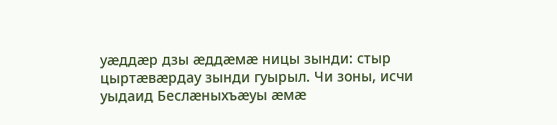уӕддӕр дзы ӕддӕмӕ ницы зынди: стыр цыртӕвӕрдау зынди гуырыл. Чи зоны, исчи уыдаид Беслӕныхъӕуы ӕмӕ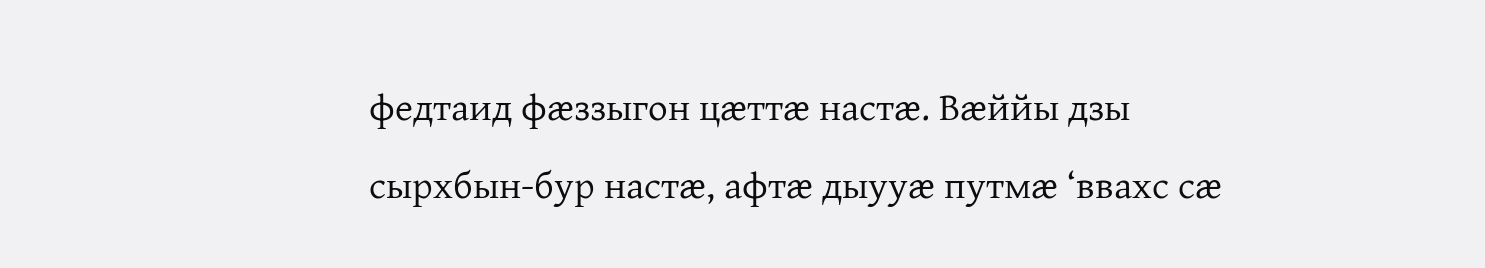федтаид фӕззыгон цӕттӕ настӕ. Вӕййы дзы сырхбын-бур настӕ, афтӕ дыууӕ путмӕ ‘ввахс сӕ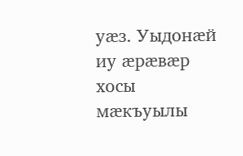уӕз. Уыдонӕй иу ӕрæвӕр хосы мӕкъуылы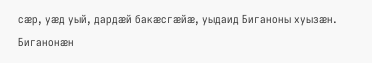сӕр, уӕд уый, дардӕй бакӕсгӕйӕ, уыдаид Биганоны хуызӕн. Биганонӕн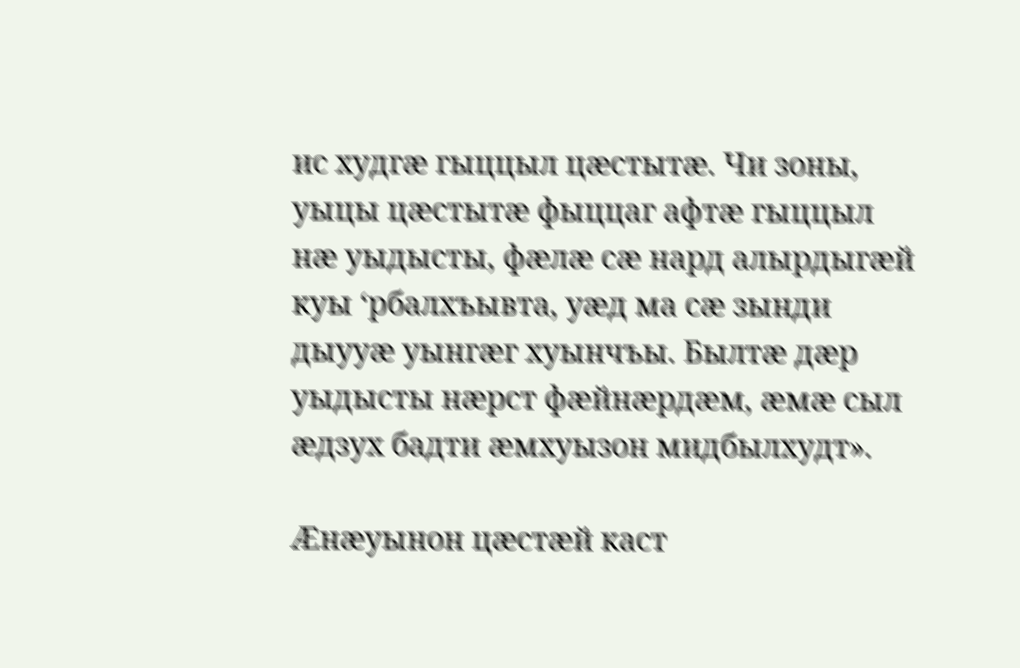ис худгӕ гыццыл цӕстытӕ. Чи зоны, уыцы цӕстытӕ фыццаг афтӕ гыццыл нӕ уыдысты, фӕлӕ сӕ нард алырдыгӕй куы ‘рбалхъывта, уӕд ма сӕ зынди дыууӕ уынгӕг хуынчъы. Былтӕ дӕр уыдысты нæрст фӕйнӕрдӕм, ӕмӕ сыл ӕдзух бадти ӕмхуызон мидбылхудт».

Ӕнӕуынон цӕстӕй каст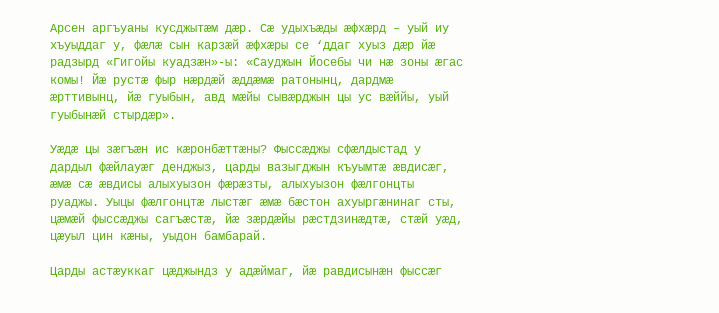Арсен аргъуаны кусджытӕм дӕр. Сӕ удыхъӕды ӕфхӕрд – уый иу хъуыддаг у, фӕлӕ сын карзӕй ӕфхӕры се ‘ддаг хуыз дӕр йӕ радзырд «Гигойы куадзӕн»-ы: «Сауджын Йосебы чи нӕ зоны ӕгас комы! Йӕ рустӕ фыр нӕрдӕй ӕддӕмӕ ратонынц, дардмӕ ӕрттивынц, йӕ гуыбын, авд мӕйы сывӕрджын цы ус вӕййы, уый гуыбынӕй стырдӕр».

Уӕдӕ цы зӕгъӕн ис кӕронбӕттӕны? Фыссӕджы сфӕлдыстад у дардыл фӕйлауӕг денджыз, царды вазыгджын къуымтӕ ӕвдисӕг, ӕмӕ сӕ ӕвдисы алыхуызон фӕрӕзты, алыхуызон фӕлгонцты руаджы. Уыцы фӕлгонцтӕ лыстӕг ӕмӕ бӕстон ахуыргӕнинаг сты, цӕмӕй фыссӕджы сагъӕстæ, йӕ зӕрдӕйы рӕстдзинӕдтӕ, стӕй уӕд, цӕуыл цин кӕны, уыдон бамбарай.

Царды астӕуккаг цӕджындз у адӕймаг, йӕ равдисынӕн фыссӕг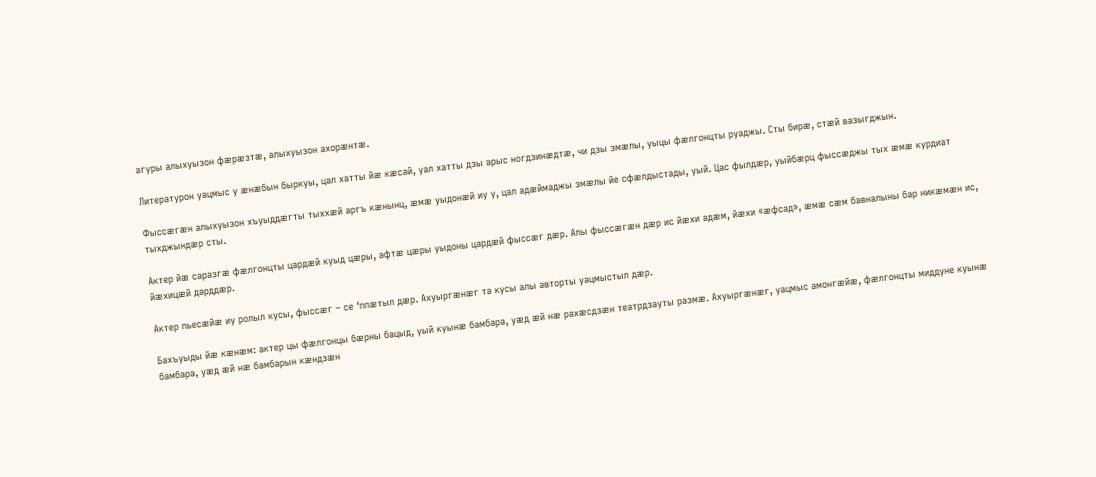агуры алыхуызон фӕрӕзтӕ, алыхуызон ахорӕнтӕ.

Литературон уацмыс у ӕнӕбын быркуы, цал хатты йӕ кӕсай, уал хатты дзы арыс ногдзинӕдтӕ, чи дзы змӕлы, уыцы фӕлгонцты руаджы. Сты бирӕ, стӕй вазыгджын.

Фыссӕгӕн алыхуызон хъуыддӕгты тыххӕй аргъ кӕнынц, ӕмӕ уыдонӕй иу у, цал адӕймаджы змӕлы йе сфӕлдыстады, уый. Цас фылдӕр, уыйбӕрц фыссӕджы тых ӕмӕ курдиат тыхджындӕр сты.

Актер йӕ саразгӕ фӕлгонцты цардӕй куыд цӕры, афтӕ цӕры уыдоны цардӕй фыссӕг дӕр. Алы фыссӕгӕн дӕр ис йӕхи адӕм, йӕхи «ӕфсад», ӕмӕ сӕм бавналыны бар никӕмӕн ис, йӕхицӕй дарддӕр.

Актер пьесӕйӕ иу ролыл кусы, фыссӕг – се ‘ппӕтыл дӕр. Ахуыргӕнӕг та кусы алы авторты уацмыстыл дӕр.

Бахъуыды йӕ кӕнӕм: актер цы фӕлгонцы бӕрны бацыд, уый куынӕ бамбара, уӕд ӕй нӕ рахӕсдзӕн театрдзауты размӕ. Ахуыргӕнӕг, уацмыс амонгӕйӕ, фӕлгонцты миддуне куынӕ бамбара, уӕд ӕй нӕ бамбарын кӕндзӕн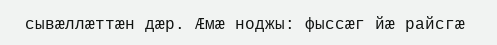сывӕллӕттӕн дӕр. Ӕмӕ ноджы: фыссӕг йӕ райсгӕ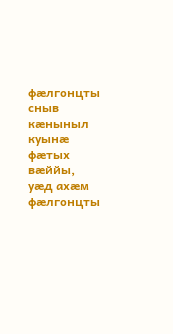фӕлгонцты сныв кӕныныл куынӕ фӕтых вӕййы, уӕд ахӕм фӕлгонцты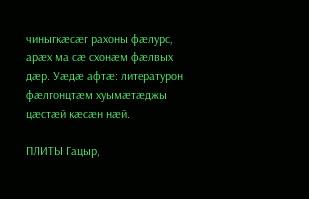чиныгкӕсӕг рахоны фӕлурс, арæх ма сӕ схонӕм фӕлвых дӕр. Уӕдӕ афтӕ: литературон фӕлгонцтӕм хуымӕтӕджы цӕстӕй кӕсӕн нӕй.

ПЛИТЫ Гацыр,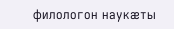филологон наукæты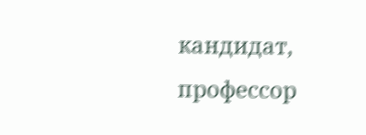кандидат, профессор